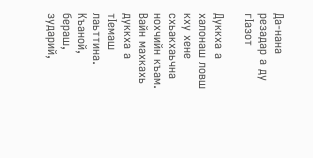Да-нана резадар а ду гIазот

Дуккха а халонаш ловш кху хене схьакхаьчна  нохчийн къам. Вайн махкахь дуккха а тIемаш  лаьттина. Къаной, бераш, зударий,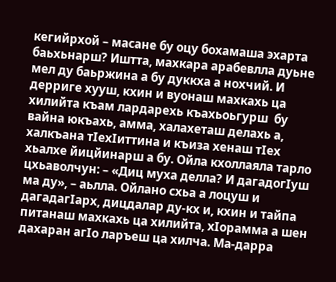кегийрхой – масане бу оцу бохамаша эхарта баьхьнарш? Иштта, махкара арабевлла дуьне мел ду баьржина а бу дуккха а нохчий. И дерриге хууш, кхин и вуонаш махкахь ца хилийта къам лардарехь къахьоьгурш  бу вайна юкъахь, амма, халахеташ делахь а, халкъана тIехIиттина и къиза хенаш тIех хьалхе йицйинарш а бу. Ойла кхоллаяла тарло цхьаволчун: – «Диц муха делла? И дагадогIуш ма ду», – аьлла. Ойлано схьа а лоцуш и дагадагIарх, дицдалар ду-кх и, кхин и тайпа питанаш махкахь ца хилийта, хIорамма а шен дахаран агIо ларъеш ца хилча. Ма-дарра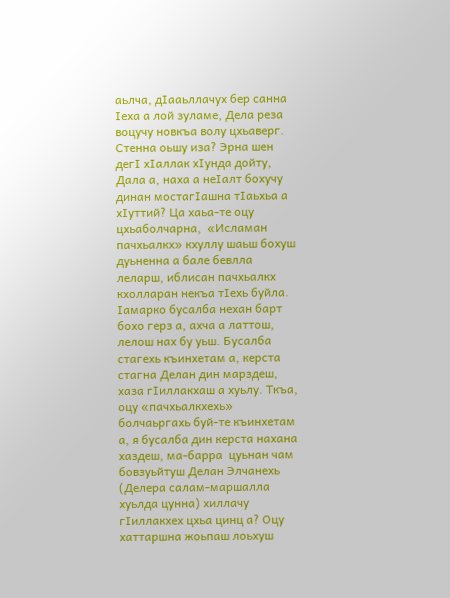аьлча, дIааьллачух бер санна Iеха а лой зуламе, Дела реза воцучу новкъа волу цхьаверг. Стенна оьшу иза? Эрна шен дегI хIаллак хIунда дойту,  Дала а, наха а неIалт бохучу динан мостагIашна тIаьхьа а хIуттий? Ца хаьа-те оцу цхьаболчарна,  «Исламан  пачхьалкх» кхуллу шаьш бохуш дуьненна а бале бевлла леларш, иблисан пачхьалкх кхолларан некъа тIехь буйла. Iамарко бусалба нехан барт бохо герз а, ахча а латтош, лелош нах бу уьш. Бусалба стагехь къинхетам а, керста стагна Делан дин марздеш, хаза гIиллакхаш а хуьлу. Ткъа, оцу «пачхьалкхехь» болчаьргахь буй-те къинхетам а, я бусалба дин керста нахана хаздеш, ма-барра  цуьнан чам бовзуьйтуш Делан Элчанехь  (Делера салам-маршалла хуьлда цунна) хиллачу гIиллакхех цхьа цинц а? Оцу хаттаршна жоьпаш лоьхуш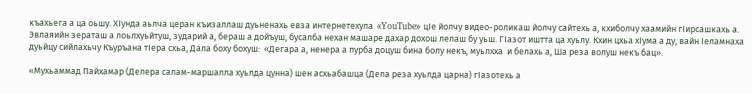къахьега а ца оьшу. ХIунда аьлча церан къизаллаш дуьненахь евза интернетехула  «YouTube» цIе йолчу видео-роликаш йолчу сайтехь а, кхиболчу хаамийн гIирсашкахь а.  Эвлаяийн зераташ а лоьлхуьйтуш, зударий а, бераш а дойъуш, бусалба нехан машаре дахар дохош лелаш бу уьш. ГIазот иштта ца хуьлу. Кхин цхьа хIума а ду, вайн Iеламнаха дуьйцу сийлахьчу Къуръана тIера схьа, Дала боху бохуш:  «Дегара а, ненера а пурба доцуш бина болу некъ, муьлхха  и белахь а, Ша реза волуш некъ бац».

«Мухьаммад Пайхамар (Делера салам-маршалла хуьлда цунна) шен асхьабашца (Дела реза хуьлда царна) гIазотехь а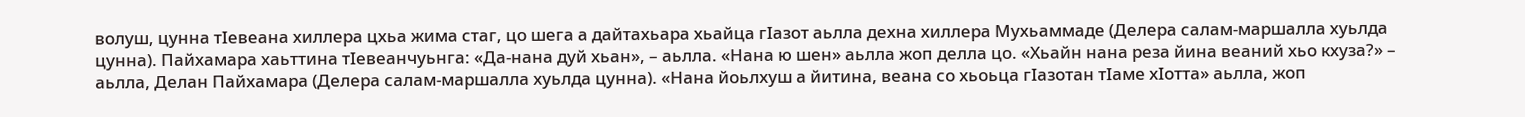волуш, цунна тIевеана хиллера цхьа жима стаг, цо шега а дайтахьара хьайца гIазот аьлла дехна хиллера Мухьаммаде (Делера салам-маршалла хуьлда цунна). Пайхамара хаьттина тIевеанчуьнга: «Да-нана дуй хьан», – аьлла. «Нана ю шен» аьлла жоп делла цо. «Хьайн нана реза йина веаний хьо кхуза?» – аьлла, Делан Пайхамара (Делера салам-маршалла хуьлда цунна). «Нана йоьлхуш а йитина, веана со хьоьца гIазотан тIаме хIотта» аьлла, жоп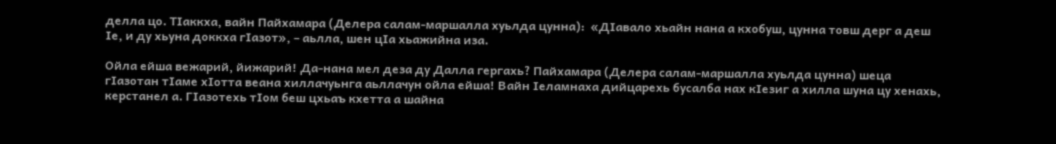делла цо. ТIаккха, вайн Пайхамара (Делера салам-маршалла хуьлда цунна):  «ДIавало хьайн нана а кхобуш, цунна товш дерг а деш Iе, и ду хьуна доккха гIазот», – аьлла, шен цIа хьажийна иза.

Ойла ейша вежарий, йижарий! Да-нана мел деза ду Далла гергахь? Пайхамара (Делера салам-маршалла хуьлда цунна) шеца гIазотан тIаме хIотта веана хиллачуьнга аьллачун ойла ейша! Вайн Iеламнаха дийцарехь бусалба нах кIезиг а хилла шуна цу хенахь, керстанел а. ГIазотехь тIом беш цхьаъ кхетта а шайна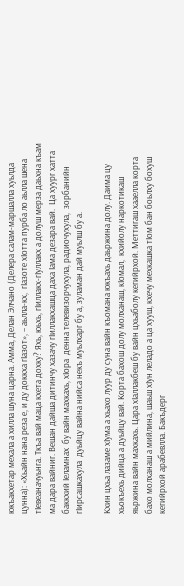юкъакхетар мехала а хилла шуна царна. Амма, Делан Элчано (Делера салам-маршалла хуьлда цунна): «Хьайн нана реза е, и ду доккха гIазот», – аьлла-кх,  гIазоте хIотта пурба ло аьлла шена тIевеаначуьнга. Ткъа вай маца кхета дохку? Яхь, юьхь, гIиллакх-гIуллакх а долуш мерза даьхна къам  ма дара вайниг. Вешан дайша дитинчу хазачу гIиллакхашца даха Iама дезара вай.  Ца хуург хатта  баккхий Iеламнах  бу вайн махкахь, хIора  денна телевизорчухула, радиочухула,  зорбанийн гIирсашкахула  дуьйцу вайна нийса некъ муьлхарг бу а, зуламан дай муьлш бу а.

Кхин цхьа лазаме хIума а хьахо луур ду суна вайн къомана юкъахь даьржина долу. Даима цу хьокъехь дийца а дуьйцу вай. Корта бахош долу молханаш, кIомал,  кхийолу наркотикаш  яьржина вайн махкахь. Цара хIаллакбеш бу вайн цхьаболу кегийрхой. Меттигаш хааелла корта бахо молханаш а мийлина, шаьш хIун леладо а ца хууш, кхечу мехкашка тIом бан боьлху бохуш кегийрхой арабевлла. Бакъдерг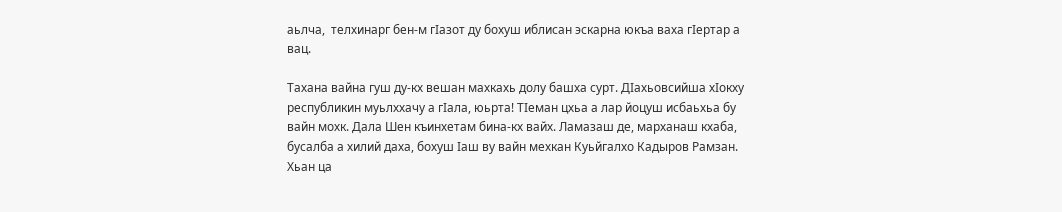аьлча,  телхинарг бен-м гIазот ду бохуш иблисан эскарна юкъа ваха гIертар а вац.

Тахана вайна гуш ду-кх вешан махкахь долу башха сурт. ДIахьовсийша хIокху республикин муьлххачу а гIала, юьрта! ТIеман цхьа а лар йоцуш исбаьхьа бу вайн мохк. Дала Шен къинхетам бина-кх вайх. Ламазаш де, марханаш кхаба, бусалба а хилий даха, бохуш Iаш ву вайн мехкан Куьйгалхо Кадыров Рамзан. Хьан ца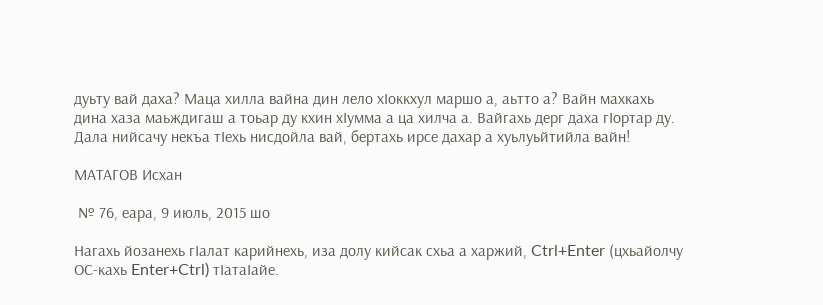дуьту вай даха? Маца хилла вайна дин лело хIоккхул маршо а, аьтто а? Вайн махкахь дина хаза маьждигаш а тоьар ду кхин хIумма а ца хилча а. Вайгахь дерг даха гIортар ду. Дала нийсачу некъа тIехь нисдойла вай, бертахь ирсе дахар а хуьлуьйтийла вайн!

МАТАГОВ Исхан

 № 76, еара, 9 июль, 2015 шо

Нагахь йозанехь гIалат карийнехь, иза долу кийсак схьа а харжий, Ctrl+Enter (цхьайолчу ОС-кахь Enter+Ctrl) тIатаIайе.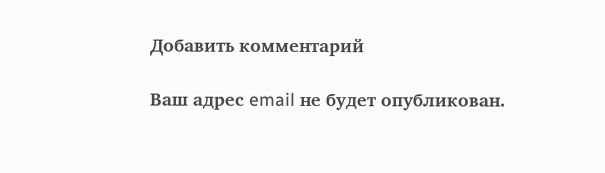Добавить комментарий

Ваш адрес email не будет опубликован.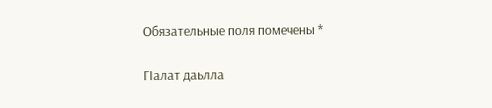Обязательные поля помечены *

ГIалат даьлла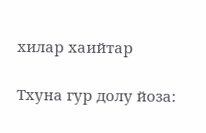хилар хаийтар

Тхуна гур долу йоза: